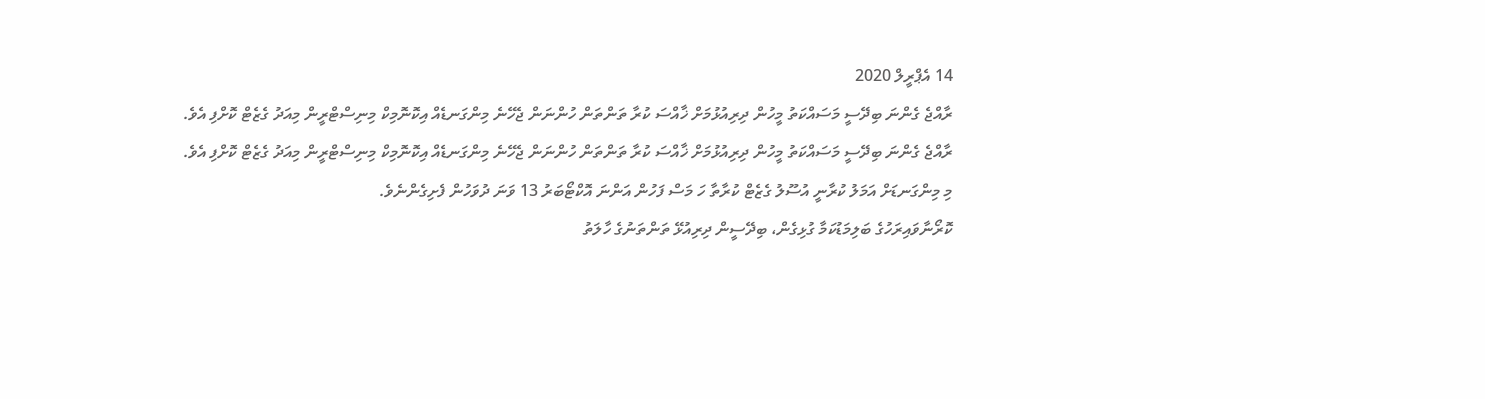14 އެޕްރީލް 2020
ރާއްޖެ ގެންނަ ބިދޭސީ މަސައްކަތު މީހުން ދިރިއުޅުމަށް ޚާއްސަ ކުރާ ތަންތަން ހުންނަން ޖެހޭނެ މިންގަނޑެއް އިކޮނޮމިކް މިނިސްޓްރީން މިއަދު ގެޒެޓް ކޮށްފި އެވެ.
ރާއްޖެ ގެންނަ ބިދޭސީ މަސައްކަތު މީހުން ދިރިއުޅުމަށް ޚާއްސަ ކުރާ ތަންތަން ހުންނަން ޖެހޭނެ މިންގަނޑެއް އިކޮނޮމިކް މިނިސްޓްރީން މިއަދު ގެޒެޓް ކޮށްފި އެވެ.
މި މިންގަނޑަށް އަމަލު ކުރާނީ އުސޫލު ގެޒެޓް ކުރާތާ ހަ މަސް ފަހުން އަންނަ އޮކްޓޯބަރު 13 ވަނަ ދުވަހުން ފެށިގެންނެވެ.
ކޮރޯނާވައިރަހުގެ ބަލިމަޑުކަމާ ގުޅިގެން، ބިދޭސީން ދިރިއުޅޭ ތަންތަނުގެ ހާލަތު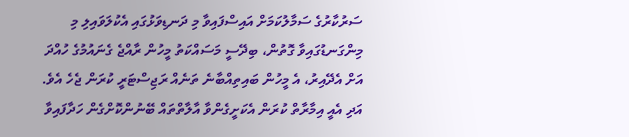ސަރުކާރުގެ ސަމާލުކަމަށް އައިސްފައިވާ މި ދަނޑިވަޅުގައި އެކުލަވައިލި މި މިންގަނޑުގައިވާ ގޮތުން، ބިދޭސީ މަސައްކަތު މީހުން ރާއްޖެ ގެނައުމުގެ ހުއްދަ އަށް އެދޭއިރު، އެ މީހުން ބައިތިއްބާނެ ތަނެއް ރަޖިސްޓަރީ ކުރަން ޖެހެ އެވެ. އަދި އެއީ އިމާރާތް ކުރަން އެކަށީގެންވާ އާލާތްތައް ބޭނުންކޮށްގެން ހަދާފައިވާ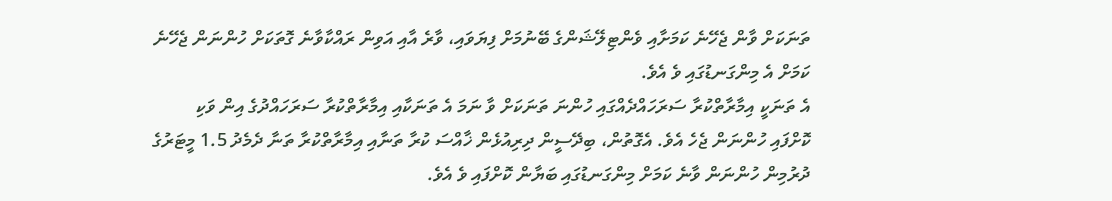ތަނަކަށް ވާން ޖެހޭނެ ކަމަށާއި ވެންޓިލޭޝަންގެ ބޭނުމަށް ފިޔަވައި، ވާރެ އާއި އަވިން ރައްކާވާނެ ގޮތަކަށް ހުންނަން ޖެހޭނެ ކަމަށް އެ މިންގަނޑުގައި ވެ އެވެ.
އެ ތަނަކީ އިމާރާތްކުރާ ސަރަހައްދެއްގައި ހުންނަ ތަނަކަށް ވާ ނަމަ އެ ތަނަކާއި އިމާރާތްކުރާ ސަރަހައްދުގެ އިން ވަކި ކޮށްފައި ހުންނަން ޖެހެ އެވެ. އެގޮތުން، ބިދޭސީން ދިރިއުޅެން ޚާއްސަ ކުރާ ތަނާއި އިމާރާތްކުރާ ތަނާ ދެމެދު 1.5 މީޓަރުގެ ދުރުމިން ހުންނަން ވާނެ ކަމަށް މިންގަނޑުގައި ބަޔާން ކޮށްފައި ވެ އެވެ.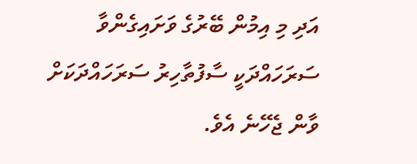އަދި މި އިމުން ބޭރުގެ ވަށައިގެންވާ ސަރަހައްދަކީ ސާފުތާހިރު ސަރަހައްދަކަށް ވާން ޖެހޭނެ އެވެ.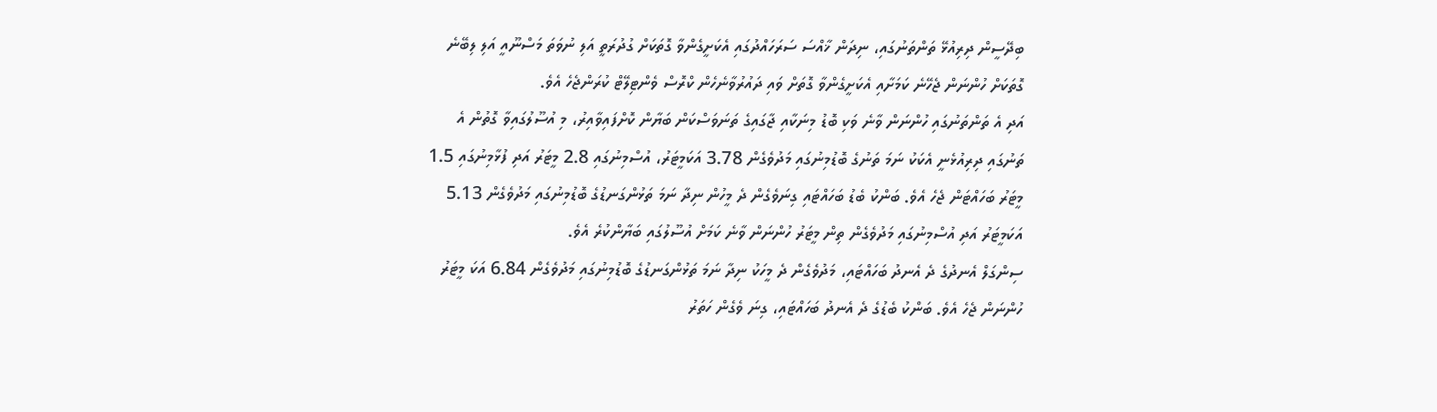ބިދޭސީން ދިރިއުޅޭ ތަންތަނުގައި، ނިދަން ޚާއްސަ ސަރަހައްދުގައި އެކަށީގެންވާ ގޮތަކަށް ގުދުރަތީ އަލި ނުވަތަ މަސްނޫއީ އަލި ލިބޭނެ ގޮތަކަށް ހުންނަން ޖެހޭނެ ކަމަށާއި އެކަށީގެންވާ ގޮތަށް ވައި ދައުރުވާނެހެން ކްރޮސް ވެންޓިލޭޓް ކުރަންޖެހެ އެވެ.
އަދި އެ ތަންތަނުގައި ހުންނަން ވާނެ ވަކި ބޮޑު މިނަކާއި ޖާގައިގެ ތަނަވަސްކަން ބަޔާން ކޮށްފައިވާއިރު، މި އުސޫލުގައިވާ ގޮތުން އެ ތަނުގައި ދިރިއުޅެނީ އެކަކު ނަމަ ތަނުގެ ބޮޑުމިނުގައި މަދުވެގެން 3.78 އަކަމީޓަރު، އުސްމިނުގައި 2.8 މީޓަރު އަދި ފުޅާމިނުގައި 1.5 މީޓަރު ބަހައްޓަން ޖެހެ އެވެ. ބަންކު ބެޑު ބަހައްޓައި ގިނަވެގެން ދެ މީހުން ނިދާ ނަމަ ތަޅުންގަނޑުގެ ބޮޑުމިނުގައި މަދުވެގެން 5.13 އަކަމީޓަރު އަދި އުސްމިނުގައި މަދުވެގެން ތިން މީޓަރު ހުންނަން ވާނެ ކަމަށް އުސޫލުގައި ބަޔާންކުރެ އެވެ.
ސިންގަލް އެނދުގެ ދެ އެނދު ބަހައްޓައި، މަދުވެގެން ދެ މީހަކު ނިދާ ނަމަ ތަޅުންގަނޑުގެ ބޮޑުމިނުގައި މަދުވެގެން 6.84 އަކަ މީޓަރު ހުންނަން ޖެހެ އެވެ. ބަންކު ބެޑުގެ ދެ އެނދު ބަހައްޓައި، ގިނަ ވެގެން ހަތަރު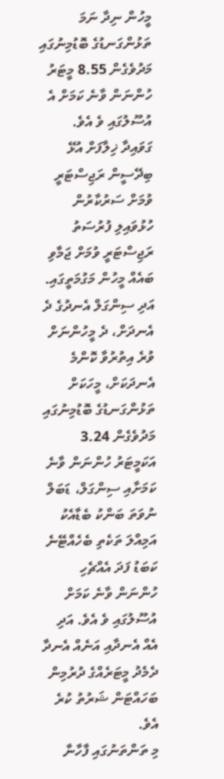މީހުން ނިދާ ނަމަ ތަޅުންގަނޑުގެ ބޮޑުމިނުގައި މަދުވެގެން 8.55 މީޓަރު ހުންނަން ވާނެ ކަމަށް އެ އުސޫލުގައި ވެ އެވެ.
ގަވައިދާ ޚިލާފަށް އުޅޭ ބިދޭސީން ރަޖިސްޓަރީ ވުމަށް ސަރުކާރުން ހުޅުވައިލި ފުރުސަތު ރަޖިސްޓަރީ ވުމަށް ޖަމާވި ބައެއް މީހުން މަގުމަތީގައި.
އަދި ސިންގަލް އެނދުގެ ދެ އެނދަށް، ދެ މީހުންނަށް ވުރެ އިތުރުވާ ކޮންމެ އެނދަކަށް، މީހަކަށް ތަޅުންގަނޑުގެ ބޮޑުމިނުގައި މަދުވެގެން 3.24 އަކަމީޓަރު ހުންނަން ވާނެ ކަމަށާއި ސިންގަލް، ޑަބަލް ނުވަތަ ބަންކު ބެޑާއެކު އަމިއްލަ ތަކެތި ބެހެއްޓޭނެ ކަބަޑު ފަދަ އެއްޗެހި ހުންނަން ވާނެ ކަމަށް އުސޫލުގައި ވެ އެވެ. އަދި އެއް އެނދާއި އަނެއް އެނދާ ދެމެދު މީޓަރެއްގެ ދުރުމިން ބަހައްޓަން ޝަރުތު ކުރެ އެވެ.
މި ތަންތަނުގައި ފާހާނާ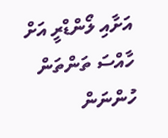އަށާއި ލޯންޑްރީ އަށް ހާއްސަ ތަންތަން ހުންނަން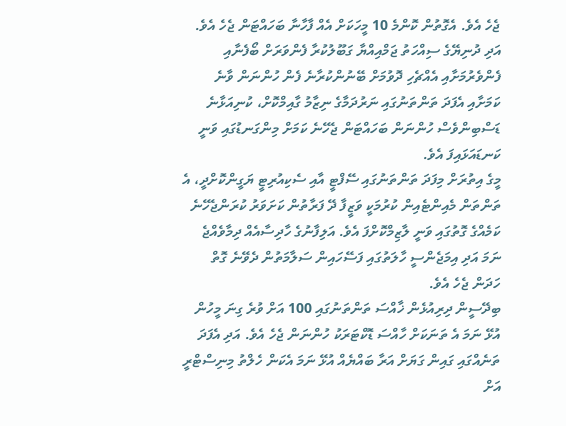ޖެހެ އެވެ. އެގޮތުން ކޮންމެ 10 މީހަކަށް އެއް ފާހާނާ ބަހައްޓަން ޖެހެ އެވެ.
އަދި ދުނިޔޭގެ ސިއްހަތު ޖަމްއިއްޔާ ގަބޫލުކުރާ ފެންވަރަށް ބޯފެނާއި ފެންވެރުމަށާއި އެއްޗެހި ދޮވުމަށް ބޭނުންކުރާނެ ފެން ހުންނަން ވާނެ ކަމަށާއި އެފަދަ ތަންތަނުގައި ނަރުދަމާގެ ނިޒާމު ގާއިމްކޮށް، ކުނިއަޅާނެ ޑަސްބިންވެސް ހުންނަން ބަހައްޓަން ޖެހޭނެ ކަމަށް މިންގަނޑުގައި ވަނީ ކަނޑައަޅައިފަ އެވެ.
މީގެ އިތުރަށް މިފަދަ ތަންތަނުގައި ސޭފްޓީ އާއި ސެކިއުރިޓީ ޔަގީންކޮށްދީ، އެ ތަންތަން މެއިންޓެއިން ކުރުމަކީ ވަޒީފާ ދޭ ފަރާތުން ކަށަވަރު ކުރަންޖެހޭނެ ކަމެއްގެ ގޮތުގައި ވަނީ ލާޒިމްކޮށްފަ އެވެ. އަލިފާނުގެ ހާދިސާއެއް ދިމާވެއްޖެ ނަމަ އަދި އިމަޖެންސީ ހާލަތުގައި ފަސޭހައިން ސަލާމަތުން ދެވޭނެ ގޮތް ހަދަން ޖެހެ އެވެ.
ބިދޭސީން ދިރިއުޅެން ޚާއްސަ ތަންތަނުގައި 100 އަށް ވުރެ ގިނަ މީހުން އުޅޭ ނަމަ އެ ތަނަކަށް ހާއްސަ ޑޮކްޓަރަކު ހުންނަން ޖެހެ އެވެ. އަދި އެފަދަ ތަނެއްގައި ގައިން ގަޔަށް އަރާ ބައްޔެއް އުޅޭ ނަމަ އެކަން ހެލްތު މިނިސްޓްރީ އަށް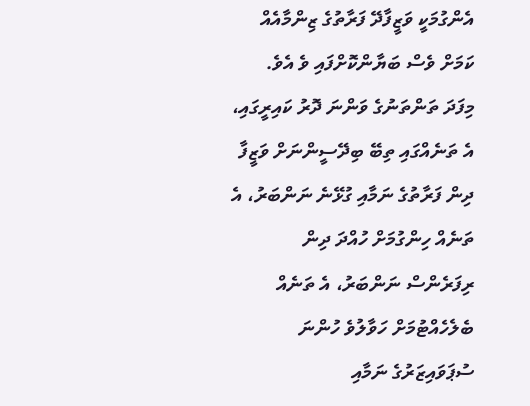އެންގުމަކީ ވަޒީފާދޭ ފަރާތުގެ ޒިންމާއެއް ކަމަށް ވެސް ބަޔާންކޮށްފައި ވެ އެވެ.
މިފަދަ ތަންތަނުގެ ވަންނަ ދޮރު ކައިރީގައި، އެ ތަނެއްގައި ތިބޭ ބިދޭސީންނަށް ވަޒީފާ ދިން ފަރާތުގެ ނަމާއި ގުޅޭނެ ނަންބަރު، އެ ތަނެއް ހިންގުމަށް ހުއްދަ ދިން ރިފަރެންސް ނަންބަރު، އެ ތަނެއް ބެލެހެއްޓުމަށް ހަވާލުވެ ހުންނަ ސުޕަވައިޒަރުގެ ނަމާއި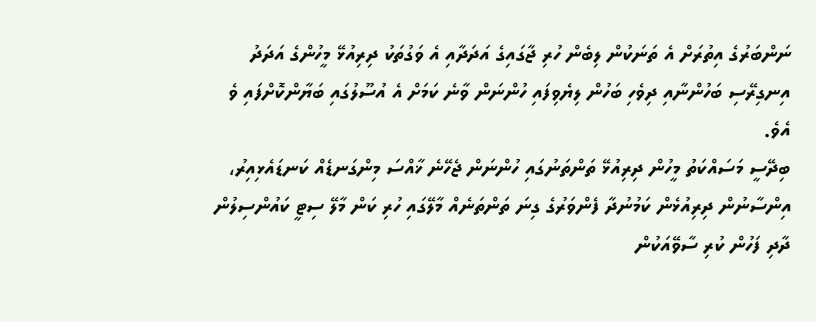ނަންބަރުގެ އިތުރަށް އެ ތަނަކުން ލިބެން ހުރި ޖާގައިގެ އަދަދާއި އެ ވަގުތަކު ދިރިއުޅޭ މީހުންގެ އަދަދު އިނގިރޭސި ބަހުންނާއި ދިވެހި ބަހުން ލިޔެވިފައި ހުންނަން ވާނެ ކަމަށް އެ އުސޫލުގައި ބަޔާންކޮށްފައި ވެ އެވެ.
ބިދޭސީ މަސައްކަތު މީހުން ދިރިއުޅޭ ތަންތަނުގައި ހުންނަން ޖެހޭނެ ޚާއްސަ މިންގަނޑެއް ކަނޑައެޅިއިރު، އިންސާނުން ދިރިއުޅެން ކަމުނުދާ ފެންވަރުގެ ގިނަ ތަންތަނެއް މާލޭގައި ހުރި ކަން މާލޭ ސިޓީ ކައުންސިލުން ދާދި ފަހުން ކުރި ސާވޭއަކުން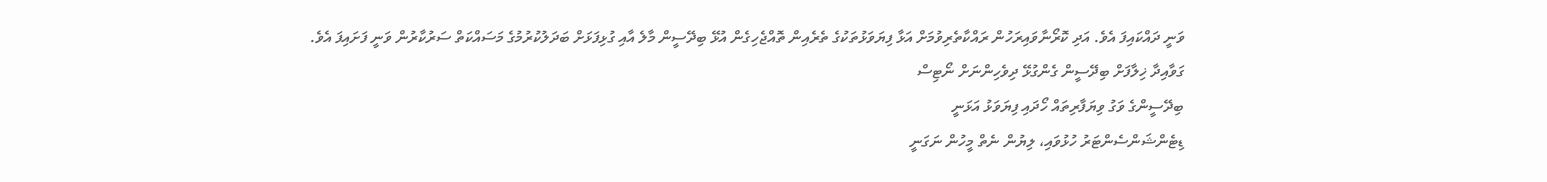ވަނީ ދައްކައިފަ އެވެ. އަދި ކޮރޯނާވައިރަހުން ރައްކާތެރިވުމަށް އަޅާ ފިޔަވަޅުތަކުގެ ތެރެއިން ތޮއްޖެހިގެން އުޅޭ ބިދޭސީން މާލެ އާއި ގުޅިފަޅަށް ބަދަލުކުރުމުގެ މަސައްކަތް ސަރުކާރުން ވަނީ ފަށައިފަ އެވެ.
ގަވާއިދާ ޚިލާފަށް ބިދޭސީން ގެންގުޅޭ ދިވެހިންނަށް ނޯޓިސް
ބިދޭސީންގެ ވަގު ވިޔަފާރިތައް ހޯދައި ފިޔަވަޅު އަޅަނީ
ޑިޓެންޝަންސެންޓަރު ހުޅުވައި، ލިޔުން ނެތް މީހުން ނަގަނީ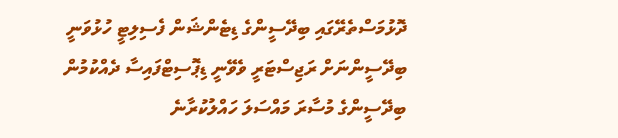ދޮޅުމަސްތެރޭގައި ބިދޭސީންގެ ޑިޓެންޝަން ފެސިލިޓީ ހުޅުވަނީ
ބިދޭސީންނަށް ރަޖިސްޓަރީ ވެވޭނީ ޑިޕޮސިޓްފައިސާ ދެއްކުމުން
ބިދޭސީންގެ މުސާރަ މައްސަލަ ހައްލުކުރާނެ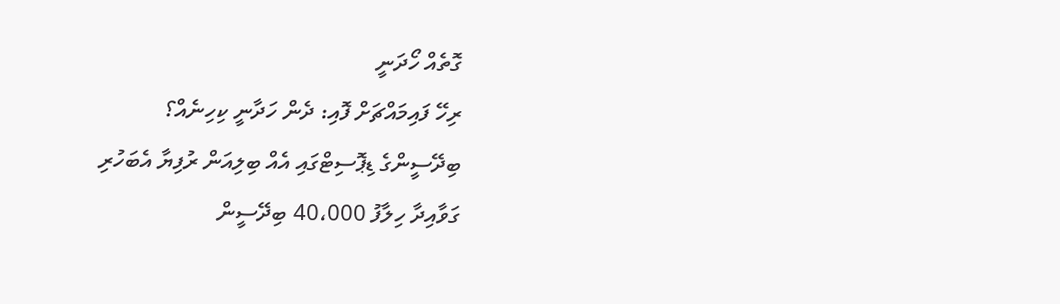ގޮތެއް ހޯދަނީ
ރިހޭ ފައިމައްޗަށް ފޮއި: ދެން ހަދާނީ ކިހިނެއް؟
ބިދޭސީންގެ ޑިޕޮސިޓްގައި އެއް ބިލިއަން ރުފިޔާ އެބަހުރި
ގަވާއިދާ ހިލާފު 40،000 ބިދޭސީން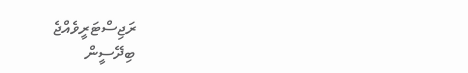ރަޖިސްޓަރީވެއްޖެ
ބިދޭސީން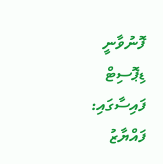ފޮނުވާނީ ޑިޕޮސިޓް ފައިސާގައި: ފައްޔާޒު